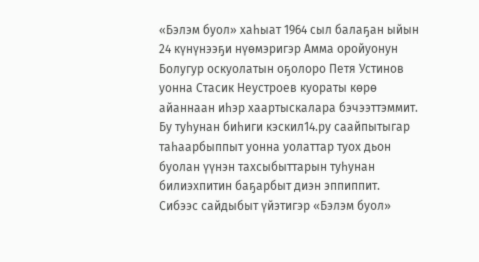«Бэлэм буол» хаһыат 1964 сыл балаҕан ыйын 24 күнүнээҕи нүөмэригэр Амма оройуонун Болугур оскуолатын оҕолоро Петя Устинов уонна Стасик Неустроев куораты көрө айаннаан иһэр хаартыскалара бэчээттэммит. Бу туһунан биһиги кэскил14.ру саайпытыгар таһаарбыппыт уонна уолаттар туох дьон буолан үүнэн тахсыбыттарын туһунан билиэхпитин баҕарбыт диэн эппиппит. Сибээс сайдыбыт үйэтигэр «Бэлэм буол»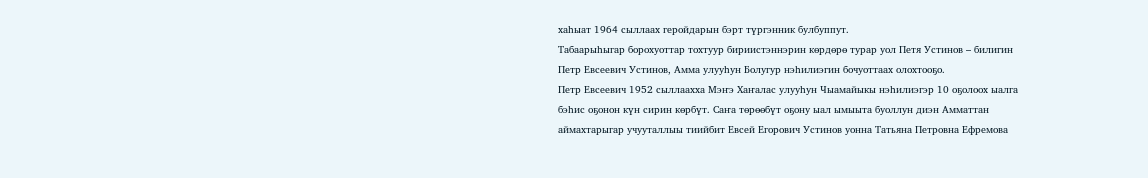хаһыат 1964 сыллаах геройдарын бэрт түргэнник булбуппут.
Табаарыһыгар борохуоттар тохтуур бириистэннэрин көрдөрө турар уол Петя Устинов – билигин Петр Евсеевич Устинов, Амма улууһун Болугур нэһилиэгин бочуоттаах олохтооҕо.
Петр Евсеевич 1952 сыллаахха Мэҥэ Хаҥалас улууһун Чыамайыкы нэһилиэгэр 10 оҕолоох ыалга бэһис оҕонон күн сирин көрбүт. Саҥа төрөөбүт оҕону ыал ымыыта буоллун диэн Амматтан аймахтарыгар учууталлыы тиийбит Евсей Егорович Устинов уонна Татьяна Петровна Ефремова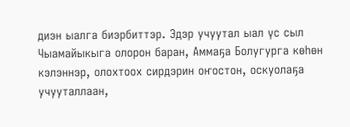диэн ыалга биэрбиттэр. Эдэр учуутал ыал үс сыл Чыамайыкыга олорон баран, Аммаҕа Болугурга көһөн кэлэннэр, олохтоох сирдэрин оҥостон, оскуолаҕа учууталлаан,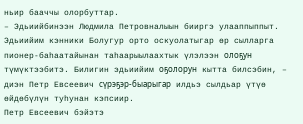ньир бааччы олорбуттар.
– Эдьиийбинээн Людмила Петровналыын бииргэ улааппыппыт. Эдьиийим кэнники Болугур орто оскуолатыгар өр сылларга пионер-баһаатайынан таһаарыылаахтык үлэлээн олоҕун түмүктээбитэ. Билигин эдьиийим оҕолорун кытта билсэбин, – диэн Петр Евсеевич сүрэҕэр-быарыгар илдьэ сылдьар үтүө өйдөбүлүн туһунан кэпсиир.
Петр Евсеевич бэйэтэ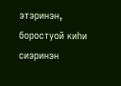этэринэн, боростуой киһи сиэринэн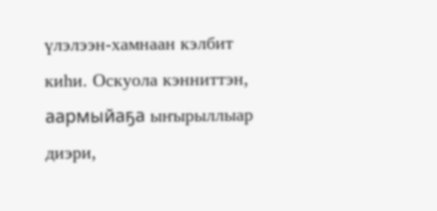үлэлээн-хамнаан кэлбит киһи. Оскуола кэнниттэн, аармыйаҕа ыҥырыллыар диэри,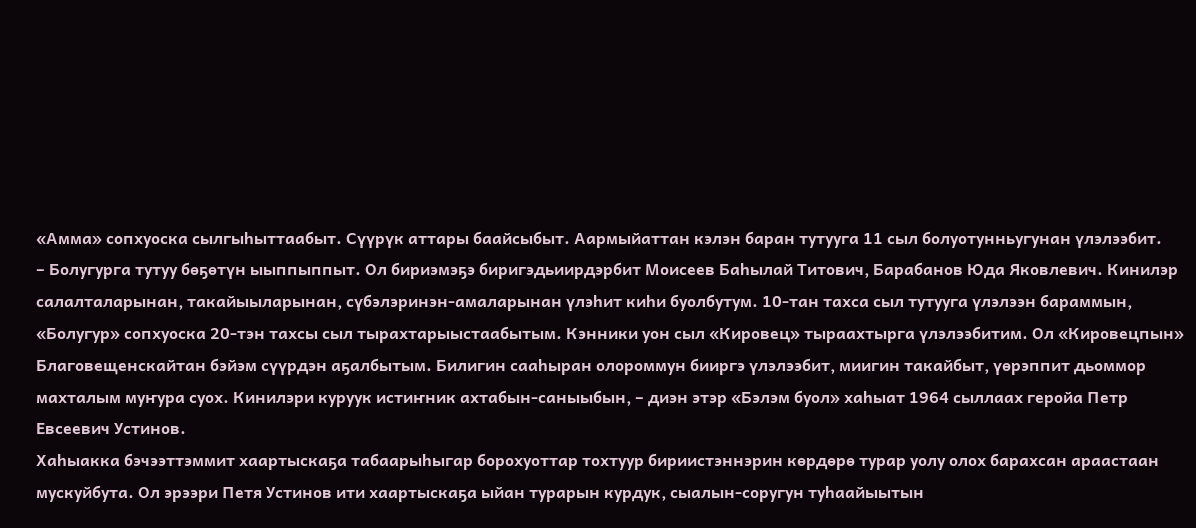«Амма» сопхуоска сылгыһыттаабыт. Сүүрүк аттары баайсыбыт. Аармыйаттан кэлэн баран тутууга 11 сыл болуотунньугунан үлэлээбит.
– Болугурга тутуу бөҕөтүн ыыппыппыт. Ол бириэмэҕэ биригэдьиирдэрбит Моисеев Баһылай Титович, Барабанов Юда Яковлевич. Кинилэр салалталарынан, такайыыларынан, сүбэлэринэн-амаларынан үлэһит киһи буолбутум. 10-тан тахса сыл тутууга үлэлээн бараммын, «Болугур» сопхуоска 20-тэн тахсы сыл тырахтарыыстаабытым. Кэнники уон сыл «Кировец» тыраахтырга үлэлээбитим. Ол «Кировецпын» Благовещенскайтан бэйэм сүүрдэн аҕалбытым. Билигин сааһыран олороммун бииргэ үлэлээбит, миигин такайбыт, үөрэппит дьоммор махталым муҥура суох. Кинилэри куруук истиҥник ахтабын-саныыбын, – диэн этэр «Бэлэм буол» хаһыат 1964 сыллаах геройа Петр Евсеевич Устинов.
Хаһыакка бэчээттэммит хаартыскаҕа табаарыһыгар борохуоттар тохтуур бириистэннэрин көрдөрө турар уолу олох барахсан араастаан мускуйбута. Ол эрээри Петя Устинов ити хаартыскаҕа ыйан турарын курдук, сыалын-соругун туһаайыытын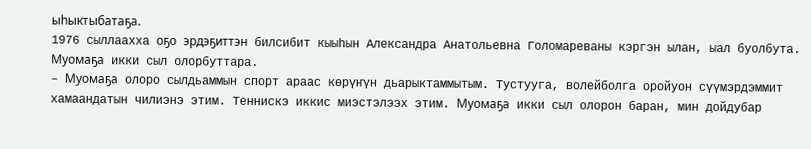ыһыктыбатаҕа.
1976 сыллаахха оҕо эрдэҕиттэн билсибит кыыһын Александра Анатольевна Голомареваны кэргэн ылан, ыал буолбута. Муомаҕа икки сыл олорбуттара.
– Муомаҕа олоро сылдьаммын спорт араас көрүҥүн дьарыктаммытым. Тустууга, волейболга оройуон сүүмэрдэммит хамаандатын чилиэнэ этим. Теннискэ иккис миэстэлээх этим. Муомаҕа икки сыл олорон баран, мин дойдубар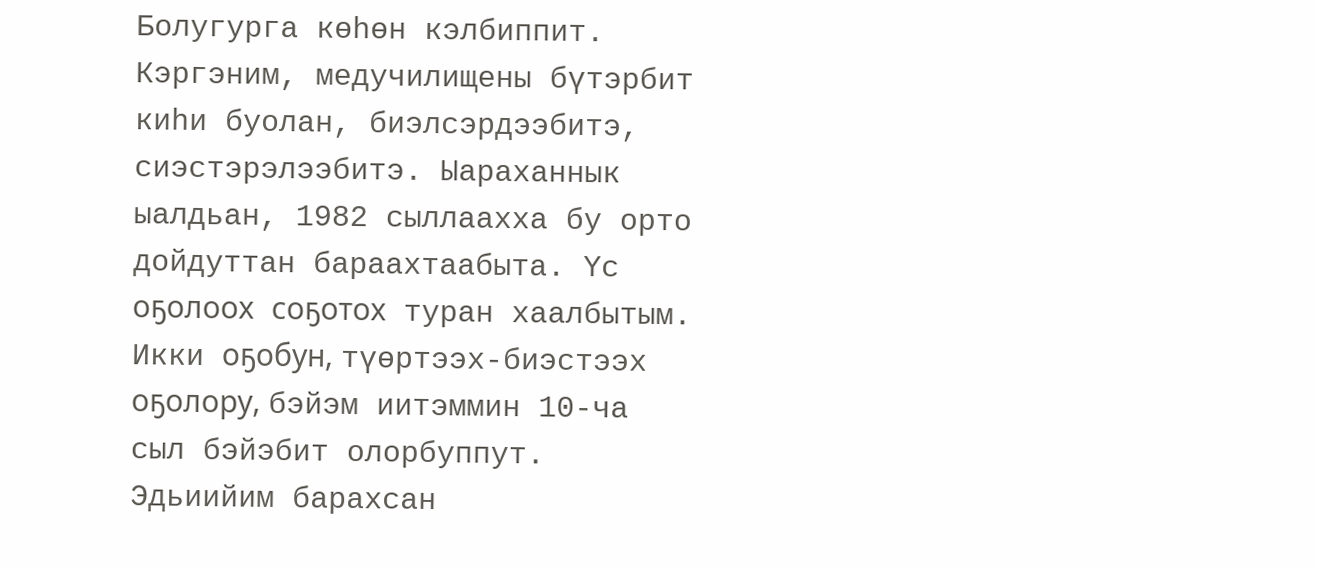Болугурга көһөн кэлбиппит. Кэргэним, медучилищены бүтэрбит киһи буолан, биэлсэрдээбитэ, сиэстэрэлээбитэ. Ыараханнык ыалдьан, 1982 сыллаахха бу орто дойдуттан бараахтаабыта. Үс оҕолоох соҕотох туран хаалбытым. Икки оҕобун, түөртээх-биэстээх оҕолору, бэйэм иитэммин 10-ча сыл бэйэбит олорбуппут. Эдьиийим барахсан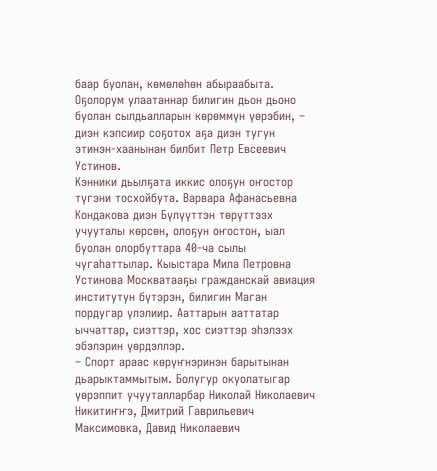баар буолан, көмөлөһөн абыраабыта. Оҕолорум улаатаннар билигин дьон дьоно буолан сылдьалларын көрөммүн үөрэбин, – диэн кэпсиир соҕотох аҕа диэн тугун этинэн-хаанынан билбит Петр Евсеевич Устинов.
Кэнники дьылҕата иккис олоҕун оҥостор түгэни тосхойбута. Варвара Афанасьевна Кондакова диэн Бүлүүттэн төрүттээх учууталы көрсөн, олоҕун оҥостон, ыал буолан олорбуттара 40-ча сылы чугаһаттылар. Кыыстара Мила Петровна Устинова Москватааҕы гражданскай авиация институтун бүтэрэн, билигин Маган пордугар үлэлиир. Ааттарын ааттатар ыччаттар, сиэттэр, хос сиэттэр эһэлээх эбэлэрин үөрдэллэр.
– Спорт араас көрүҥнэринэн барытынан дьарыктаммытым. Болугур окуолатыгар үөрэппит учууталларбар Николай Николаевич Никитиҥҥэ, Дмитрий Гаврильевич Максимовка, Давид Николаевич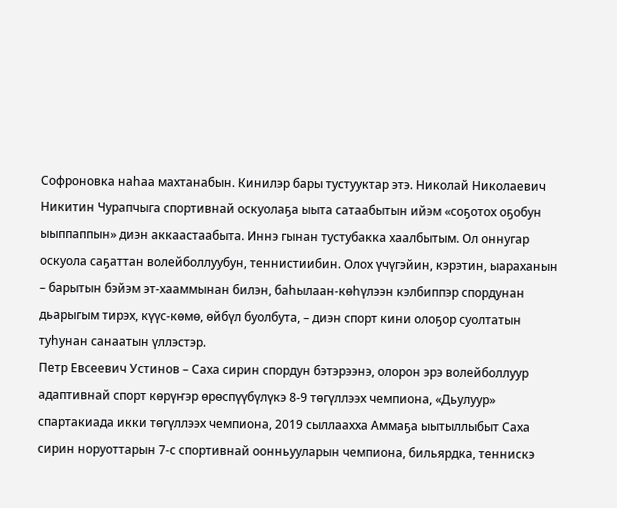Софроновка наһаа махтанабын. Кинилэр бары тустууктар этэ. Николай Николаевич Никитин Чурапчыга спортивнай оскуолаҕа ыыта сатаабытын ийэм «соҕотох оҕобун ыыппаппын» диэн аккаастаабыта. Иннэ гынан тустубакка хаалбытым. Ол оннугар оскуола саҕаттан волейболлуубун, теннистиибин. Олох үчүгэйин, кэрэтин, ыараханын – барытын бэйэм эт-хааммынан билэн, баһылаан-көһүлээн кэлбиппэр спордунан дьарыгым тирэх, күүс-көмө, өйбүл буолбута, – диэн спорт кини олоҕор суолтатын туһунан санаатын үллэстэр.
Петр Евсеевич Устинов – Саха сирин спордун бэтэрээнэ, олорон эрэ волейболлуур адаптивнай спорт көрүҥэр өрөспүүбүлүкэ 8-9 төгүллээх чемпиона, «Дьулуур» спартакиада икки төгүллээх чемпиона, 2019 сыллаахха Аммаҕа ыытыллыбыт Саха сирин норуоттарын 7-с спортивнай оонньууларын чемпиона, бильярдка, теннискэ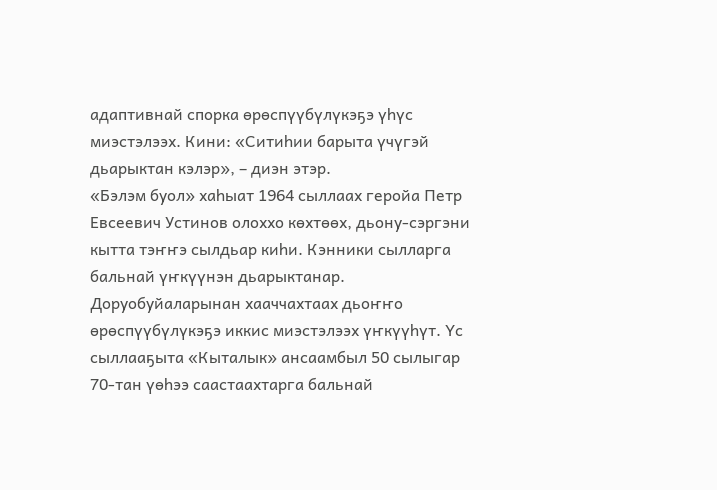адаптивнай спорка өрөспүүбүлүкэҕэ үһүс миэстэлээх. Кини: «Ситиһии барыта үчүгэй дьарыктан кэлэр», – диэн этэр.
«Бэлэм буол» хаһыат 1964 сыллаах геройа Петр Евсеевич Устинов олоххо көхтөөх, дьону-сэргэни кытта тэҥҥэ сылдьар киһи. Кэнники сылларга бальнай үҥкүүнэн дьарыктанар. Доруобуйаларынан хааччахтаах дьоҥҥо өрөспүүбүлүкэҕэ иккис миэстэлээх үҥкүүһүт. Үс сыллааҕыта «Кыталык» ансаамбыл 50 сылыгар 70-тан үөһээ саастаахтарга бальнай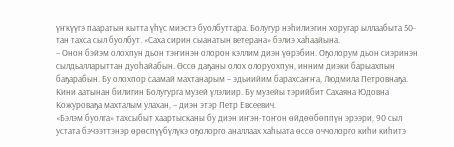үҥкүүгэ пааратын кытта үһүс миэстэ буолбуттара. Болугур нэһилиэгин хоругар ыллаабыта 50-тан тахса сыл буолбут. «Саха сирин сыанатын ветерана» бэлиэ хаһаайына.
– Онон бэйэм олохпун дьон тэҥинэн олорон кэллим диэн үөрэбин. Оҕолорум дьон сиэринэн сылдьалларыттан дуоһайабын. Өссө даҕаны олох олоруохпун, инним диэки барыахпын баҕарабын. Бу олохпор саамай махтанарым – эдьиийим барахсаҥҥа, Людмила Петровнаҕа. Кини аатынан билигин Болугурга музей үлэлиир. Бу музейы тэрийбит Сахаяна Юдовна Кожуроваҕа махталым улахан, – диэн этэр Петр Евсеевич.
«Бэлэм буолга» тахсыбыт хаартысканы бу диэн иҥэн-тоҥон өйдөөбөппүн эрээри, 90 сыл устата бэчээттэнэр өрөспүүбүлүкэ оҕолорго аналлаах хаһыата өссө оччолорго киһи киһитэ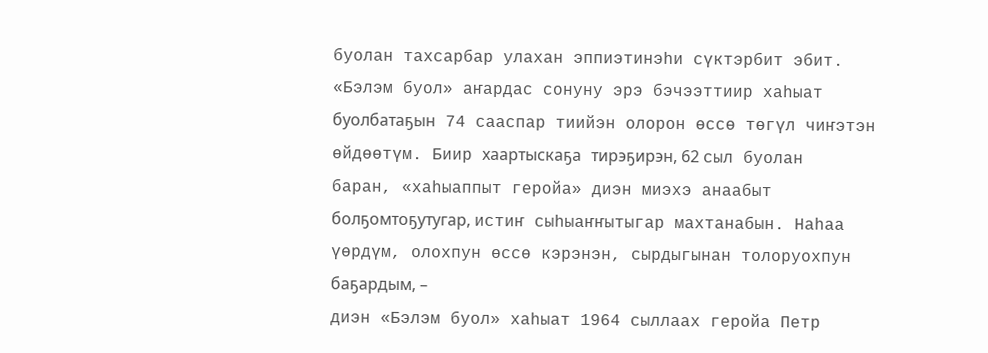буолан тахсарбар улахан эппиэтинэһи сүктэрбит эбит. «Бэлэм буол» аҥардас сонуну эрэ бэчээттиир хаһыат буолбатаҕын 74 сааспар тиийэн олорон өссө төгүл чиҥэтэн өйдөөтүм. Биир хаартыскаҕа тирэҕирэн, 62 сыл буолан баран, «хаһыаппыт геройа» диэн миэхэ анаабыт болҕомтоҕутугар, истиҥ сыһыаҥҥытыгар махтанабын. Наһаа үөрдүм, олохпун өссө кэрэнэн, сырдыгынан толоруохпун баҕардым, –
диэн «Бэлэм буол» хаһыат 1964 сыллаах геройа Петр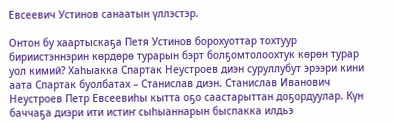Евсеевич Устинов санаатын үллэстэр.

Онтон бу хаартыскаҕа Петя Устинов борохуоттар тохтуур бириистэннэрин көрдөрө турарын бэрт болҕомтолоохтук көрөн турар уол кимий? Хаһыакка Спартак Неустроев диэн суруллубут эрээри кини аата Спартак буолбатах – Станислав диэн. Станислав Иванович Неустроев Петр Евсеевиһы кытта оҕо саастарыттан доҕордуулар. Күн баччаҕа диэри ити истиҥ сыһыаннарын быспакка илдьэ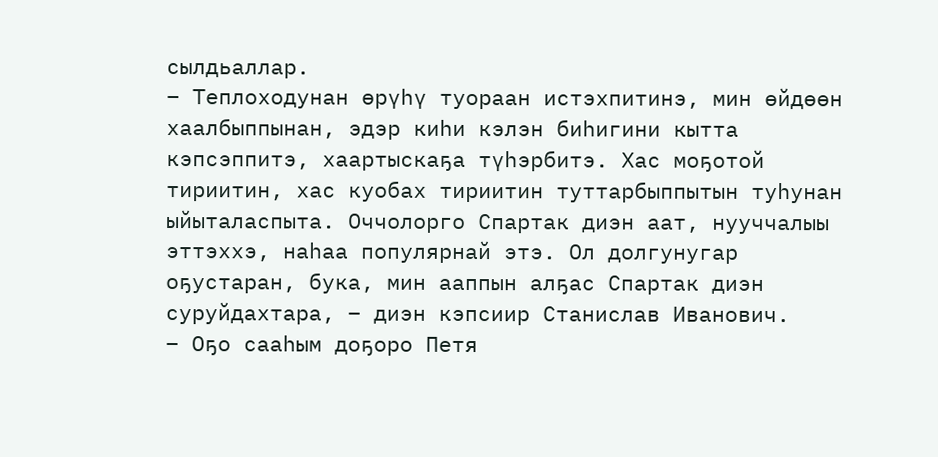сылдьаллар.
– Теплоходунан өрүһү туораан истэхпитинэ, мин өйдөөн хаалбыппынан, эдэр киһи кэлэн биһигини кытта кэпсэппитэ, хаартыскаҕа түһэрбитэ. Хас моҕотой тириитин, хас куобах тириитин туттарбыппытын туһунан ыйыталаспыта. Оччолорго Спартак диэн аат, нууччалыы эттэххэ, наһаа популярнай этэ. Ол долгунугар оҕустаран, бука, мин ааппын алҕас Спартак диэн суруйдахтара, – диэн кэпсиир Станислав Иванович.
– Оҕо сааһым доҕоро Петя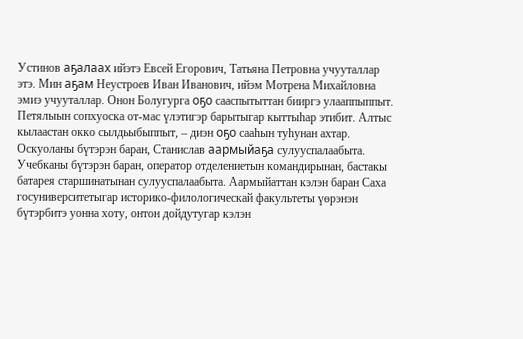Устинов аҕалаах ийэтэ Евсей Егорович, Татьяна Петровна учууталлар этэ. Мин аҕам Неустроев Иван Иванович, ийэм Мотрена Михайловна эмиэ учууталлар. Онон Болугурга оҕо сааспытыттан бииргэ улааппыппыт. Петялыын сопхуоска от-мас үлэтигэр барытыгар кыттыһар этибит. Алтыс кылаастан окко сылдьыбыппыт, – диэн оҕо сааһын туһунан ахтар.
Оскуоланы бүтэрэн баран, Станислав аармыйаҕа сулууспалаабыта. Учебканы бүтэрэн баран, оператор отделениетын командирынан, бастакы батарея старшинатынан сулууспалаабыта. Аармыйаттан кэлэн баран Саха госуниверситетыгар историко-филологическай факультеты үөрэнэн бүтэрбитэ уонна хоту, онтон дойдутугар кэлэн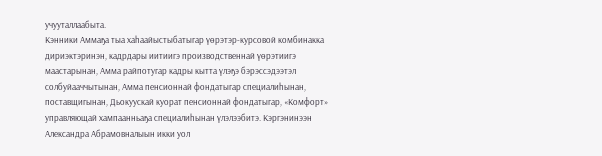учууталлаабыта.
Кэнники Аммаҕа тыа хаһаайыстыбатыгар үөрэтэр-курсовой комбинакка дириэктэринэн, кадрдары иитиигэ производственнай үөрэтиигэ маастарынан, Амма райпотугар кадры кытта үлэҕэ бэрэссэдээтэл солбуйааччытынан, Амма пенсионнай фондатыгар специалиһынан, поставщигынан, Дьокуускай куорат пенсионнай фондатыгар, «Комфорт» управляющай хампаанньаҕа специалиһынан үлэлээбитэ. Кэргэнинээн Александра Абрамовналыын икки уол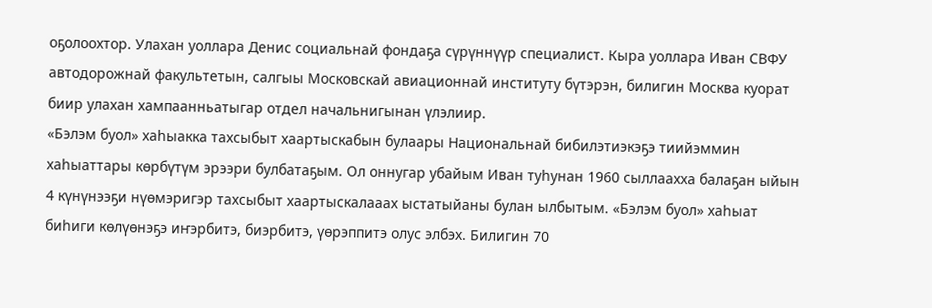оҕолоохтор. Улахан уоллара Денис социальнай фондаҕа сүрүннүүр специалист. Кыра уоллара Иван СВФУ автодорожнай факультетын, салгыы Московскай авиационнай институту бүтэрэн, билигин Москва куорат биир улахан хампаанньатыгар отдел начальнигынан үлэлиир.
«Бэлэм буол» хаһыакка тахсыбыт хаартыскабын булаары Национальнай бибилэтиэкэҕэ тиийэммин хаһыаттары көрбүтүм эрээри булбатаҕым. Ол оннугар убайым Иван туһунан 1960 сыллаахха балаҕан ыйын 4 күнүнээҕи нүөмэригэр тахсыбыт хаартыскалааах ыстатыйаны булан ылбытым. «Бэлэм буол» хаһыат биһиги көлүөнэҕэ иҥэрбитэ, биэрбитэ, үөрэппитэ олус элбэх. Билигин 70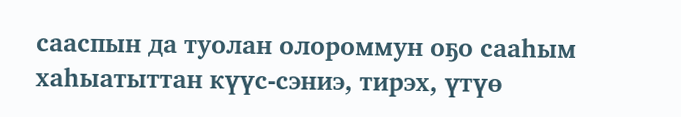сааспын да туолан олороммун оҕо сааһым хаһыатыттан күүс-сэниэ, тирэх, үтүө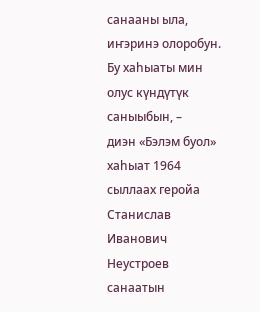санааны ыла, иҥэринэ олоробун. Бу хаһыаты мин олус күндүтүк саныыбын, –
диэн «Бэлэм буол» хаһыат 1964 сыллаах геройа Станислав Иванович Неустроев санаатын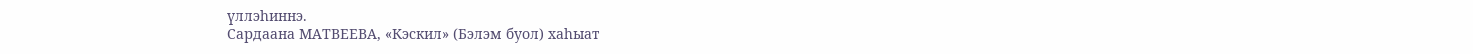үллэһиннэ.
Сардаана МАТВЕЕВА, «Кэскил» (Бэлэм буол) хаһыат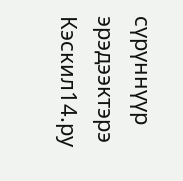сүрүннүүр эрэдээктэрэ
Кэскил14.ру